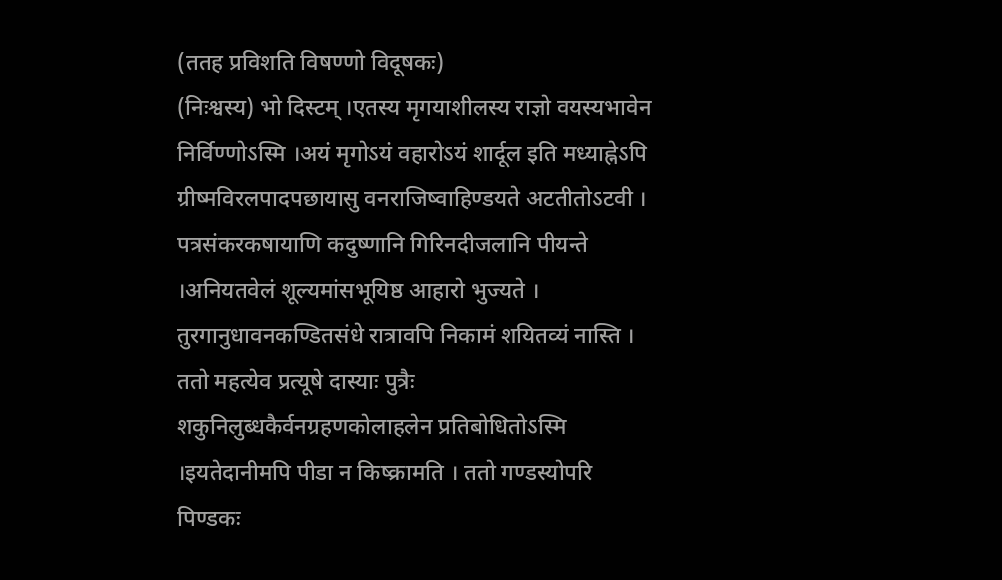(ततह प्रविशति विषण्णो विदूषकः)
(निःश्वस्य) भो दिस्टम् ।एतस्य मृगयाशीलस्य राज्ञो वयस्यभावेन निर्विण्णोऽस्मि ।अयं मृगोऽयं वहारोऽयं शार्दूल इति मध्याह्नेऽपि ग्रीष्मविरलपादपछायासु वनराजिष्वाहिण्डयते अटतीतोऽटवी । पत्रसंकरकषायाणि कदुष्णानि गिरिनदीजलानि पीयन्ते ।अनियतवेलं शूल्यमांसभूयिष्ठ आहारो भुज्यते । तुरगानुधावनकण्डितसंधे रात्रावपि निकामं शयितव्यं नास्ति । ततो महत्येव प्रत्यूषे दास्याः पुत्रैः शकुनिलुब्धकैर्वनग्रहणकोलाहलेन प्रतिबोधितोऽस्मि ।इयतेदानीमपि पीडा न किष्क्रामति । ततो गण्डस्योपरि पिण्डकः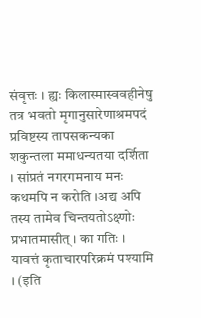संवृत्तः । ह्यः किलास्मास्ववहीनेषु तत्र भवतो मृगानुसारेणाश्रमपदं प्रविष्टस्य तापसकन्यका शकुन्तला ममाधन्यतया दर्शिता । सांप्रतं नगरगमनाय मनः कथमपि न करोति ।अद्य अपि तस्य तामेव चिन्तयतोऽक्ष्णोः प्रभातमासीत् । का गतिः । यावत्तं कृताचारपरिक्रमं पश्यामि । (इति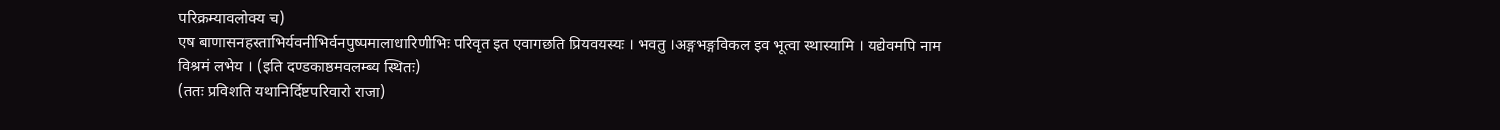परिक्रम्यावलोक्य च)
एष बाणासनहस्ताभिर्यवनीभिर्वनपुष्पमालाधारिणीभिः परिवृत इत एवागछति प्रियवयस्यः । भवतु ।अङ्गभङ्गविकल इव भूत्वा स्थास्यामि । यद्येवमपि नाम विश्रमं लभेय । (इति दण्डकाष्ठमवलम्ब्य स्थितः)
(ततः प्रविशति यथानिर्दिष्टपरिवारो राजा)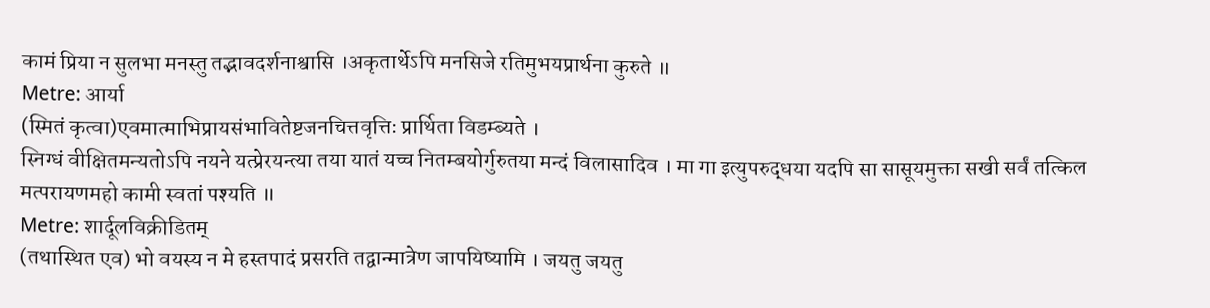कामं प्रिया न सुलभा मनस्तु तद्भावदर्शनाश्वासि ।अकृतार्थेऽपि मनसिजे रतिमुभयप्रार्थना कुरुते ॥
Metre: आर्या
(स्मितं कृत्वा)एवमात्माभिप्रायसंभावितेष्टजनचित्तवृत्तिः प्रार्थिता विडम्ब्यते ।
स्निग्धं वीक्षितमन्यतोऽपि नयने यत्प्रेरयन्त्या तया यातं यच्च नितम्बयोर्गुरुतया मन्दं विलासादिव । मा गा इत्युपरुद्धया यदपि सा सासूयमुक्ता सखी सर्वं तत्किल मत्परायणमहो कामी स्वतां पश्यति ॥
Metre: शार्दूलविक्रीडितम्
(तथास्थित एव) भो वयस्य न मे हस्तपादं प्रसरति तद्वान्मात्रेण जापयिष्यामि । जयतु जयतु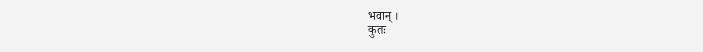भवान् ।
कुतः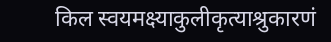किल स्वयमक्ष्याकुलीकृत्याश्रुकारणं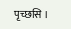पृच्छसि ।